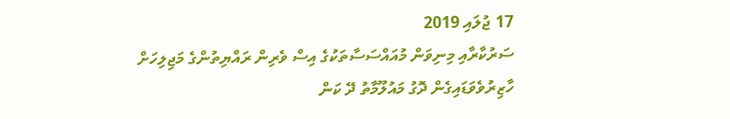17 ޖުލައި 2019
ސަރުކާރާއި މިނިވަން މުއައްސަސާތަކުގެ އިސް ވެރިން ރައްޔިތުންގެ މަޖިލިހަށް ހާޒިރުވެވަޑައިގެން ދޮގު މައުލޫމާތު ދޭ ކަން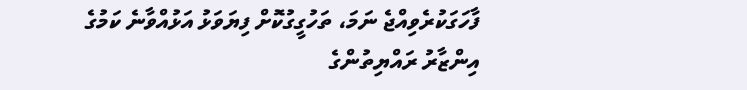ފާހަގަކުރެވިއްޖެ ނަމަ، ތަހުގީގުކޮށް ފިޔަވަޅު އަޅުއްވާނެ ކަމުގެ އިންޒާރު ރައްޔިތުންގެ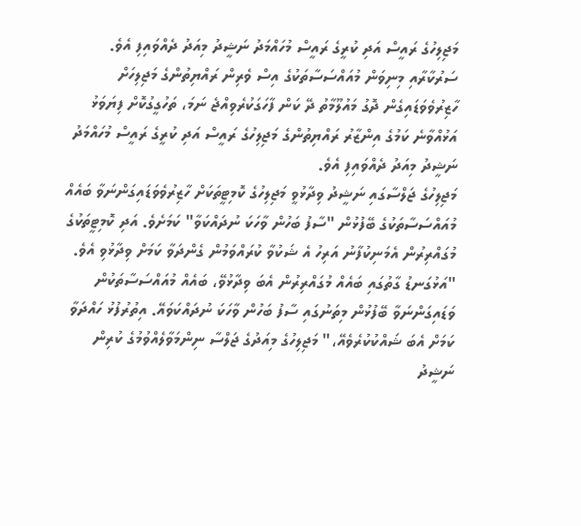މަޖިލިހުގެ ރައީސް އަދި ކުރީގެ ރައީސް މުހައްމަދު ނަޝީދު މިއަދު ދެއްވައިފި އެވެ.
ސަރުކާރާއި މިނިވަން މުއައްސަސާތަކުގެ އިސް ވެރިން ރައްޔިތުންގެ މަޖިލިހަށް ހާޒިރުވެވަޑައިގެން ދޮގު މައުލޫމާތު ދޭ ކަން ފާހަގަކުރެވިއްޖެ ނަމަ، ތަހުގީގުކޮށް ފިޔަވަޅު އަޅުއްވާނެ ކަމުގެ އިންޒާރު ރައްޔިތުންގެ މަޖިލިހުގެ ރައީސް އަދި ކުރީގެ ރައީސް މުހައްމަދު ނަޝީދު މިއަދު ދެއްވައިފި އެވެ.
މަޖިލިހުގެ ޖަލްސާގައި ނަޝީދު ވިދާޅުވީ މަޖިލިހުގެ ކޮމިޓީތަކަށް ހާޒިރުވެވަޑައިގަންނަވާ ބައެއް މުއައްސަސާތަކުގެ ބޭފުޅުން "ސާފު ބަހުން ވާހަކަ ނުދައްކަވާ" ކަމަށެވެ. އަދި ކޮމިޓީތަކުގެ މުގައްރިރުން އެމަނިކުފާނު އަރިހު އެ ޝަކުވާ ކުރައްވަމުން ގެންދަވާ ކަމަށް ވިދާޅުވި އެވެ.
"އަޅުގަނޑު ގާތުގައި ބައެއް މުގައްރިރުން އެބަ ވިދާޅުވޭ، ބައެއް މުއައްސަސާތަކުން ވަޑައިގަންނަވާ ބޭފުޅުން މިތަނުގައި ސާފު ބަހުން ވާހަކަ ނުދައްކަވައޭ. އިތުރުފުޅު ހައްދަވާ ކަމަށް އެބަ ޝައްކުކުރެވެއޭ،" މަޖިލިހުގެ މިއަދުގެ ޖަލްސާ ނިންމަވާލެއްވުމުގެ ކުރިން ނަޝީދު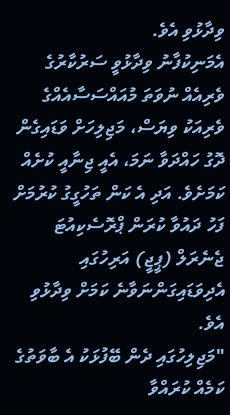ވިދާޅުވި އެވެ.
އެމަނިކުފާނު ވިދާޅުވީ ސަރުކާރުގެ ވެރިއެއް ނުވަތަ މުއައްސަސާއެއްގެ ވެރިއަކު ވިޔަސް، މަޖިލިހަށް ވަޑައިގެން ދޮގު ހައްދަވާ ނަމަ، އެއީ ޖިނާއީ ކުށެއް ކަމަށެވެ. އަދި އެ ކަން ތަހުގީގު ކުރުމަށް ފަހު ދައުވާ ކުރަން ޕްރޮސެކިއުޓަ ޖެނެރަލް (ޕީޖީ) އަރިހުގައި އެދިވަޑައިގަންނަވާނެ ކަމަށް ވިދާޅުވި އެވެ.
"މަޖިލިހުގައި ދެން ބޭފުޅަކު އެ ބާވަތުގެ ކަމެއް ކުރައްވާ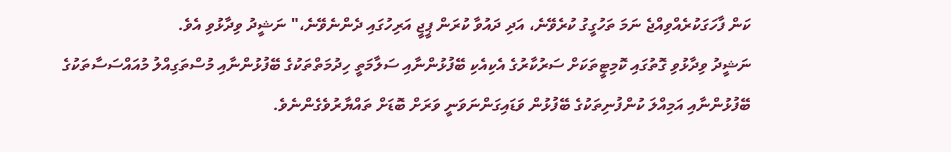ކަން ފާހަގަކުރެއްވިއްޖެ ނަމަ ތަހުގީގު ކުރެވޭނެ، އަދި ދައުވާ ކުރަން ޕީޖީ އަރިހުގައި ދެންނެވޭނެ،" ނަޝީދު ވިދާޅުވި އެވެ.
ނަޝީދު ވިދާޅުވި ގޮތުގައި ކޮމިޓީތަކަށް ސަރުކާރުގެ އެކިއެކި ބޭފުޅުންނާއި ސަލާމަތީ ހިދުމަތްތަކުގެ ބޭފުޅުންނާއި މުސްތަގިއްލު މުއައްސަސާތަކުގެ ބޭފުޅުންނާއި އަމިއްލަ ކުންފުނިތަކުގެ ބޭފުޅުން ވަޑައިގަންނަވަނީ ވަރަށް ބޮޑަށް ތައްޔާރުވެގެންނެވެ.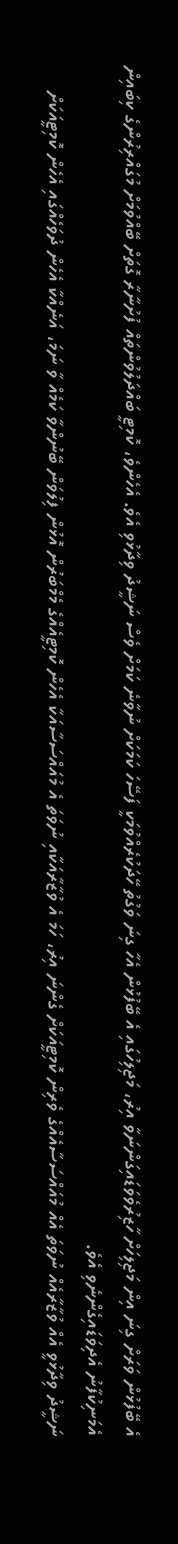އެ ބޭފުޅުން ވަރަށް ގިނަ އިން މަޖިލިހަށް ހާޒިރުވެވަޑައިގަންނަވާ އިރު، މަޖިލިހުގައި އެ ބޭފުޅުން އެހާ ގިނަ ވަގުތު ހޭދަކުރެއްވުމަކީ ފަސޭހަ ކަމަކަށް ނުވާނެ ކަމަށް ވެސް ނަޝީދު ވިދާޅުވި އެވެ. އެހެންވެ، ކޮމިޓީ ބައްދަލުވުންތައް ފުށުނާރާ ގޮތަށް ބޭއްވުމަށް މުގައްރިރުންގެ ކިބައިން އެމަނިކުފާނު އެދިވަޑައިގެންނެވި އެވެ.
ނަޝީދު ވިދާޅުވީ އެއް ވުޒާރާއެއް ނުވަތަ އެއް މުއައްސަސާއެއްގެ ވެރިން ކޮމިޓީއަކަށް ގެންނަ އިރު، ހަމަ އެ ވުޒާރާއަކާއި ނުވަތަ އެ މުއައްސަސާއަކާ އެހެން ކޮމިޓީއެއްގެ މެމްބަރުން އޮޅުން ފިލުވަން ބޭނުންވާ ކަމެއް ވާ ނަމަ، އަނެއްކާ އެހެން ދުވަހެއްގައި އެހެން ކޮމިޓީއަކަށް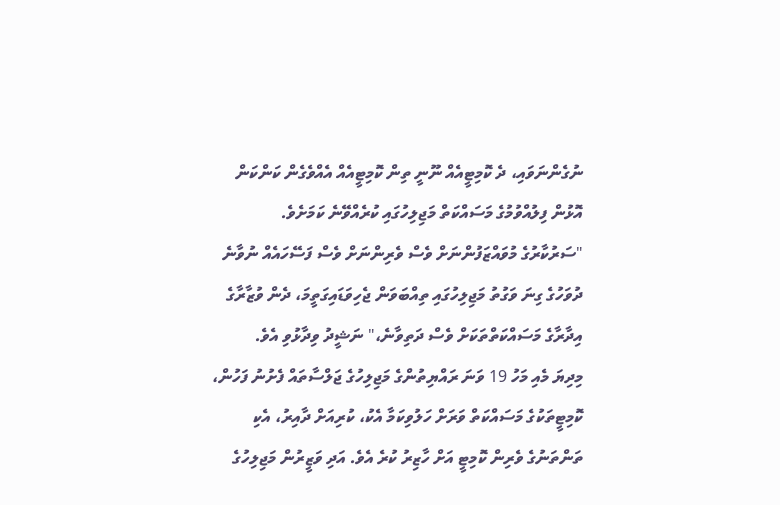ނުގެންނަވައި، ދެ ކޮމިޓީއެއް ނޫނީ ތިން ކޮމިޓީއެއް އެއްވެގެން ކަންކަން އޮޅުން ފިލުއްވުމުގެ މަސައްކަތް މަޖިލިހުގައި ކުރެއްވޭނެ ކަމަށެވެ.
"ސަރުކާރުގެ މުވައްޒަފުންނަށް ވެސް ވެރިންނަށް ވެސް ފަސޭހައެއް ނުވާނެ ދުވަހުގެ ގިނަ ވަގުތު މަޖިލިހުގައި ތިއްބަވަން ޖެހިވަޑައިގަތީމަ، ދެން ވުޒާރާގެ އިދާރާގެ މަސައްކަތްތަކަށް ވެސް ދަތިވާނެ،" ނަޝީދު ވިދާޅުވި އެވެ.
މިދިޔަ މެއި މަހު 19 ވަނަ ރައްޔިތުންގެ މަޖިލިހުގެ ޖަލްސާތައް ފެށުނު ފަހުން، ކޮމިޓީތަކުގެ މަސައްކަތް ވަރަށް ހަލުވިކަމާ އެކު، ކުރިއަށް ދާއިރު، އެކި ތަންތަނުގެ ވެރިން ކޮމިޓީ އަށް ހާޒިރު ކުރެ އެވެ. އަދި ވަޒީރުން މަޖިލިހުގެ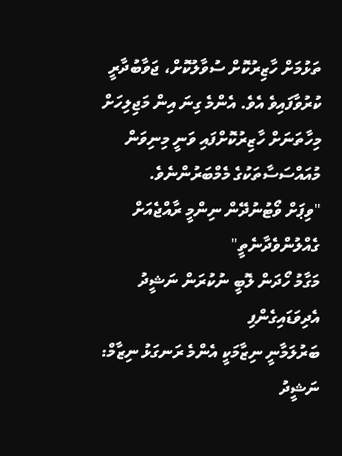ތަޅުމަށް ހާޒިރުކޮށް ސުވާލުކޮށް، ޖަވާބުދާރީ ކުރުވާފައިވެ އެވެ. އެންމެ ގިނަ އިން މަޖިލިހަށް މިހާތަނަށް ހާޒިރުކޮށްފައި ވަނީ މިނިވަން މުއައްސަސާތަކުގެ މެމްބަރުންނެވެ.
"ވިޕަށް ވޯޓުނުދޭން ނިންމީ ރާއްޖެއަށް ގެއްލުންވެދާނެތީ"
މަގާމު ހޯދަން ލޮބީ ނުކުރަން ނަޝީދު އެދިވަޑައިގެންފި
ބަރުލަމާނީ ނިޒާމަކީ އެންމެ ރަނގަޅު ނިޒާމް: ނަޝީދު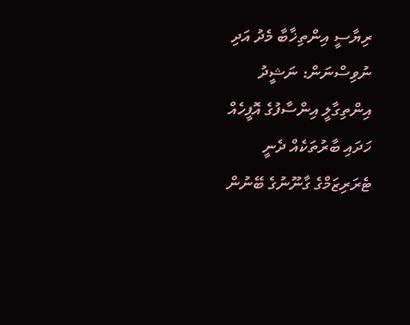ރިޔާސީ އިންތިޚާބާ މެދު އަދި ނުވިސްނަން: ނަޝީދު
އިންތިގާލީ އިންސާފުގެ އޮފީހެއް ހަދައި ބާރުތަކެއް ދެނީ
ޓެރަރިޒަމްގެ ގާނޫނުގެ ބޭނުން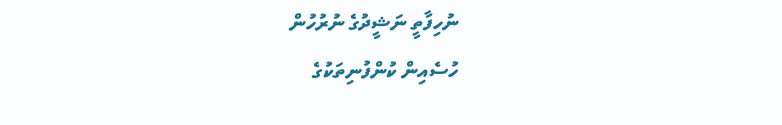ނުހިފާތީ ނަޝީދުގެ ނުރުހުން
ހުސެއިން ކުންފުނިތަކުގެ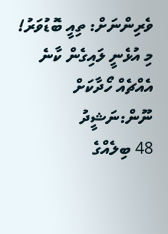ވެރިންނަށް: ތިއީ ބޮޑުވަރު!
މި އުޅެނީ ލައިގެން ކާނެ އެއްޗެއް ހޯދާކަށް ނޫން:ނަޝީދު
48 ބިލެއްގެ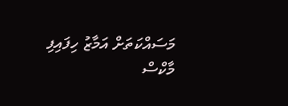މަސައްކަތަށް އަމާޒު ހިފައިފި
މާކްސް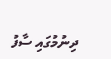ދިނުމުގައި ސާފު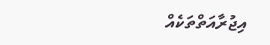އިޖުރާއަތްތަކެއް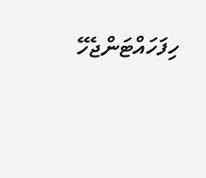ހިފަހައްޓަންޖެހޭ